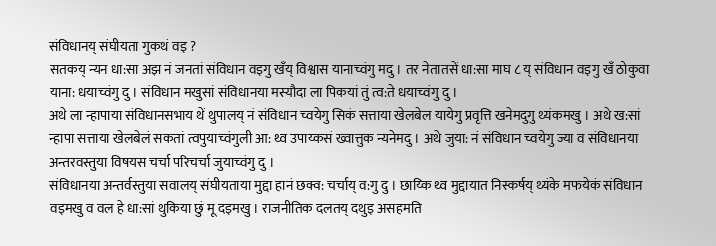संविधानय् संघीयता गुकथं वइ ?
सतकय् न्यन धा:सा अझ नं जनतां संविधान वइगु खँय् विश्वास यानाच्वंगु मदु । तर नेतातसें धा:सा माघ ८ य् संविधान वइगु खँ ठोकुवा याना: धयाच्वंगु दु । संविधान मखुसां संविधानया मस्यौदा ला पिकयां तुं त्व:ते धयाच्वंगु दु ।
अथे ला न्हापाया संविधानसभाय थें थुपालय् नं संविधान च्वयेगु सिकं सत्ताया खेलबेल यायेगु प्रवृत्ति खनेमदुगु थ्यंकमखु । अथे ख:सां न्हापा सत्ताया खेलबेलं सकतां त्वपुयाच्वंगुली आ: थ्व उपाय्कसं ख्वात्तुक न्यनेमदु । अथे जुया: नं संविधान च्वयेगु ज्या व संविधानया अन्तरवस्तुया विषयस चर्चा परिचर्चा जुयाच्वंगु दु ।
संविधानया अन्तर्वस्तुया सवालय् संघीयताया मुद्दा हानं छक्व: चर्चाय् व:गु दु । छाय्कि थ्व मुद्दायात निस्कर्षय् थ्यंके मफयेकं संविधान वइमखु व वल हे धा:सां थुकिया छुं मू दइमखु । राजनीतिक दलतय् दथुइ असहमति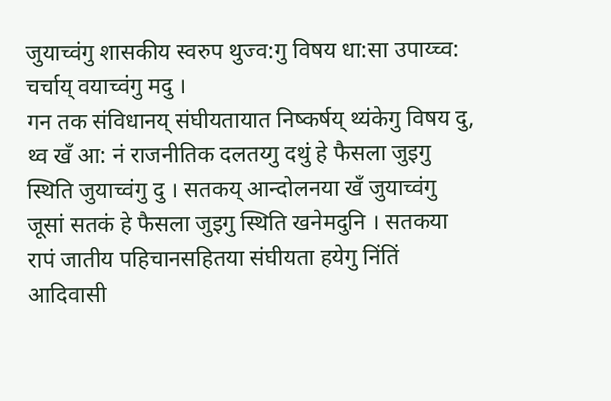जुयाच्वंगु शासकीय स्वरुप थुज्व:गु विषय धा:सा उपाय्च्व: चर्चाय् वयाच्वंगु मदु ।
गन तक संविधानय् संघीयतायात निष्कर्षय् थ्यंकेगु विषय दु, थ्व खँ आ: नं राजनीतिक दलतय्गु दथुं हे फैसला जुइगु स्थिति जुयाच्वंगु दु । सतकय् आन्दोलनया खँ जुयाच्वंगु जूसां सतकं हे फैसला जुइगु स्थिति खनेमदुनि । सतकया रापं जातीय पहिचानसहितया संघीयता हयेगु निंतिं आदिवासी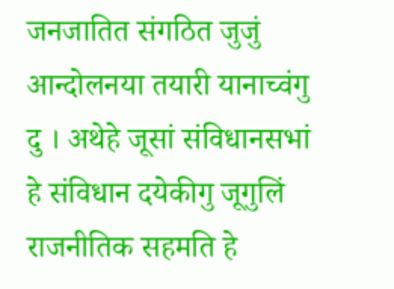जनजातित संगठित जुजुं आन्दोलनया तयारी यानाच्वंगु दु । अथेहे जूसां संविधानसभां हे संविधान दयेकीगु जूगुलिं राजनीतिक सहमति हे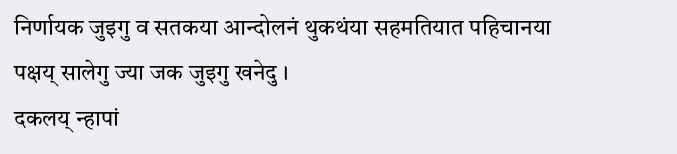निर्णायक जुइगु व सतकया आन्दोलनं थुकथंया सहमतियात पहिचानया पक्षय् सालेगु ज्या जक जुइगु खनेदु ।
दकलय् न्हापां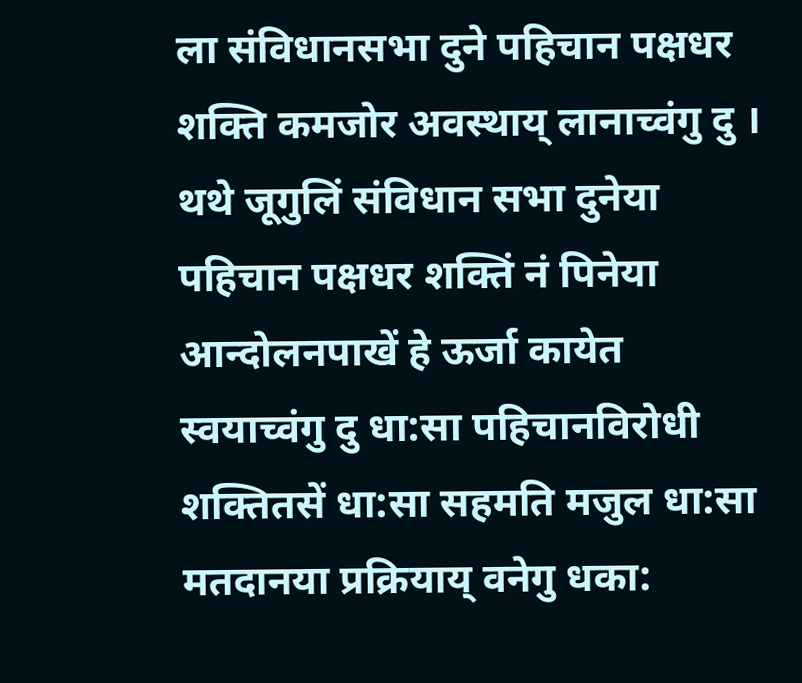ला संविधानसभा दुने पहिचान पक्षधर शक्ति कमजोर अवस्थाय् लानाच्वंगु दु । थथे जूगुलिं संविधान सभा दुनेया पहिचान पक्षधर शक्तिं नं पिनेया आन्दोलनपाखें हे ऊर्जा कायेत स्वयाच्वंगु दु धा:सा पहिचानविरोधी शक्तितसें धा:सा सहमति मजुल धा:सा मतदानया प्रक्रियाय् वनेगु धका: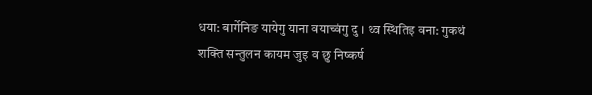धया: बार्गेनिङ यायेगु याना वयाच्वंगु दु । थ्व स्थितिइ वना: गुकथं शक्ति सन्तुलन कायम जुइ व छु निष्कर्ष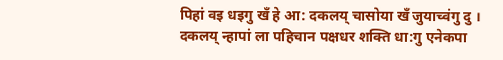पिहां वइ धइगु खँ हे आ: दकलय् चासोया खँ जुयाच्वंगु दु ।
दकलय् न्हापां ला पहिचान पक्षधर शक्ति धा:गु एनेकपा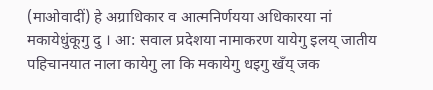(माओवादीं) हे अग्राधिकार व आत्मनिर्णयया अधिकारया नां मकायेधुंकूगु दु । आ: सवाल प्रदेशया नामाकरण यायेगु इलय् जातीय पहिचानयात नाला कायेगु ला कि मकायेगु धइगु खँय् जक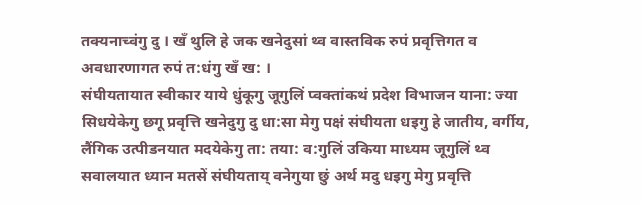तक्यनाच्वंगु दु । खँ थुलि हे जक खनेदुसां थ्व वास्तविक रुपं प्रवृत्तिगत व अवधारणागत रुपं त:धंगु खँ ख: ।
संघीयतायात स्वीकार याये धुंकूगु जूगुलिं प्वक्तांकथं प्रदेश विभाजन याना: ज्या सिधयेकेगु छगू प्रवृत्ति खनेदुगु दु धा:सा मेगु पक्षं संघीयता धइगु हे जातीय, वर्गीय, लैंगिक उत्पीडनयात मदयेकेगु ता: तया: व:गुलिं उकिया माध्यम जूगुलिं थ्व सवालयात ध्यान मतसें संघीयताय् वनेगुया छुं अर्थ मदु धइगु मेगु प्रवृत्ति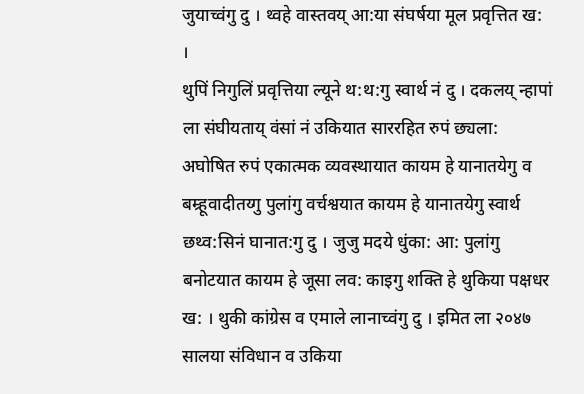जुयाच्वंगु दु । थ्वहे वास्तवय् आ:या संघर्षया मूल प्रवृत्तित ख: ।
थुपिं निगुलिं प्रवृत्तिया ल्यूने थ:थ:गु स्वार्थ नं दु । दकलय् न्हापां ला संघीयताय् वंसां नं उकियात साररहित रुपं छ्यला: अघोषित रुपं एकात्मक व्यवस्थायात कायम हे यानातयेगु व बम्र्हूवादीतय्गु पुलांगु वर्चश्वयात कायम हे यानातयेगु स्वार्थ छथ्व:सिनं घानात:गु दु । जुजु मदये धुंका: आ: पुलांगु बनोटयात कायम हे जूसा लव: काइगु शक्ति हे थुकिया पक्षधर ख: । थुकी कांग्रेस व एमाले लानाच्वंगु दु । इमित ला २०४७ सालया संविधान व उकिया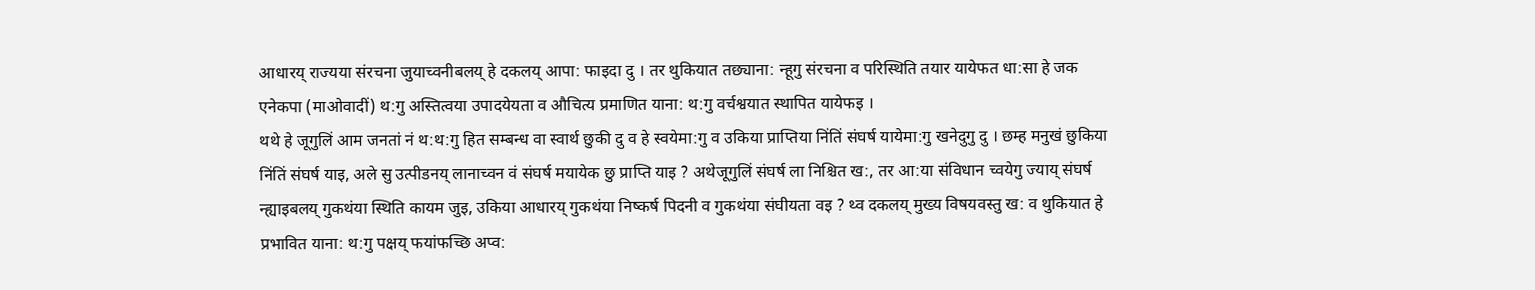आधारय् राज्यया संरचना जुयाच्वनीबलय् हे दकलय् आपा: फाइदा दु । तर थुकियात तछ्याना: न्हूगु संरचना व परिस्थिति तयार यायेफत धा:सा हे जक एनेकपा (माओवादीं) थ:गु अस्तित्वया उपादयेयता व औचित्य प्रमाणित याना: थ:गु वर्चश्वयात स्थापित यायेफइ ।
थथे हे जूगुलिं आम जनतां नं थ:थ:गु हित सम्बन्ध वा स्वार्थ छुकी दु व हे स्वयेमा:गु व उकिया प्राप्तिया निंतिं संघर्ष यायेमा:गु खनेदुगु दु । छम्ह मनुखं छुकिया निंतिं संघर्ष याइ, अले सु उत्पीडनय् लानाच्वन वं संघर्ष मयायेक छु प्राप्ति याइ ? अथेजूगुलिं संघर्ष ला निश्चित ख:, तर आ:या संविधान च्वयेगु ज्याय् संघर्ष न्ह्याइबलय् गुकथंया स्थिति कायम जुइ, उकिया आधारय् गुकथंया निष्कर्ष पिदनी व गुकथंया संघीयता वइ ? थ्व दकलय् मुख्य विषयवस्तु ख: व थुकियात हे प्रभावित याना: थ:गु पक्षय् फयांफच्छि अप्व: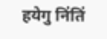हयेगु निंतिं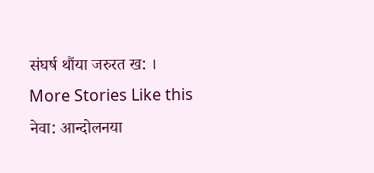संघर्ष थौंया जरुरत ख: ।
More Stories Like this
नेवा: आन्दोलनया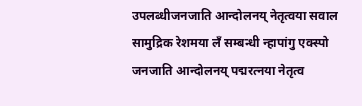उपलब्धीजनजाति आन्दोलनय् नेतृत्वया सवाल
सामुद्रिक रेशमया लँ सम्बन्धी न्हापांगु एक्स्पो
जनजाति आन्दोलनय् पद्मरत्नया नेतृत्व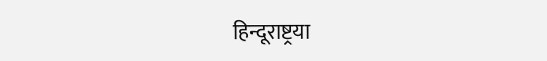हिन्दूराष्ट्रया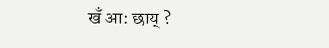खँ आ: छाय् ?